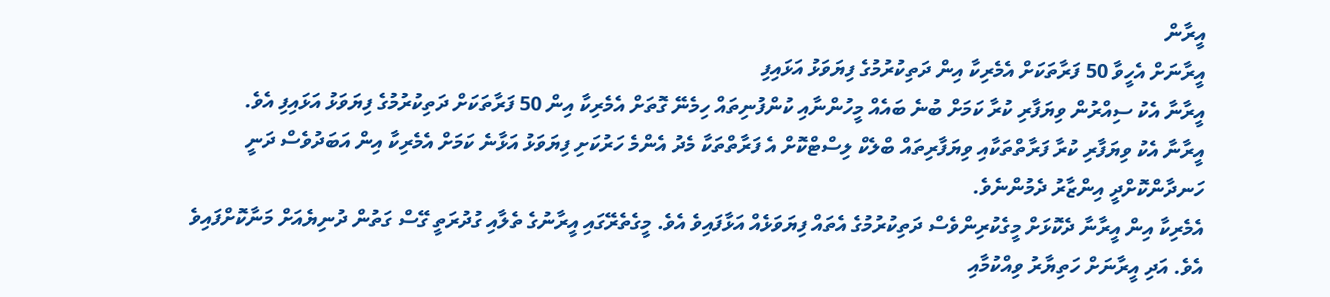އީރާން
އީރާނަށް އެހީވާ 50 ފަރާތަކަށް އެމެރިކާ އިން ދަތިކުރުމުގެ ފިޔަވަޅު އަޅައިފި
އީރާނާ އެކު ސިއްރުން ވިޔަފާރި ކުރާ ކަމަށް ބުނެ ބައެއް މީހުންނާއި ކުންފުނިތައް ހިމެނޭ ގޮތަށް އެމެރިކާ އިން 50 ފަރާތަކަށް ދަތިކުރުމުގެ ފިޔަވަޅު އަޅައިފި އެވެ.
އީރާނާ އެކު ވިޔަފާރި ކުރާ ފަރާތްތަކާއި ވިޔަފާރިތައް ބްލެކް ލިސްޓްކޮށް އެ ފަރާތްތަކާ މެދު އެންމެ ހަރުކަށި ފިޔަވަޅު އަޅާނެ ކަމަށް އެމެރިކާ އިން އަބަދުވެސް ދަނީ ހަނދާންކޮށްދީ އިންޒާރު ދެމުންނެވެ.
އެމެރިކާ އިން އީރާނާ ދެކޮޅަށް މީގެކުރިންވެސް ދަތިކުރުމުގެ އެތައް ފިޔަވަޅެއް އަޅާފައިވެ އެވެ. މީގެތެރޭގައި އީރާނުގެ ތެލާއި ގުދުރަތީ ގޭސް ގަތުން ދުނިޔެއަށް މަނާކޮށްފައިވެ އެވެ. އަދި އީރާނަށް ހަތިޔާރު ވިއްކުމާއި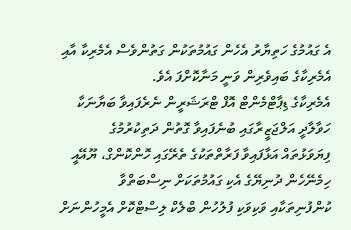އެ ގައުމުގެ ހަތިޔާރު އެހެން ގައުމުތަކުން ގަތުންވެސް އެމެރިކާ އާއި އެމެރިކާގެ ބައިވެރިން ވަނީ މަނާކޮށްފަ އެވެ.
އެމެރިކާގެ ޑިޕާޓްމެންޓް އޮފް ޓްރަޝަރީން ނެރެފައިވާ ބަޔާނަކާ ހަވާލާދީ އަލްޖަޒީރާގައި ބުނެފައިވާ ގޮތުން ދަތިކުރުމުގެ ފިޔަވަޅުތައް އަޅާފައިވާ ފަރާތްތަކުގެ ތެރޭގައި ހޮންކޮންގް، ޔޫއޭއީ ހިމެނޭހެން ދުނިޔޭގެ އެކި ގައުމުތަކަށް ނިސްބަތްވާ ކުންފުނިތަކާއި ވަކިވަކި ފުލުހުން ބްލެކް ލިސްޓްކޮށް އެމީހުންނަށް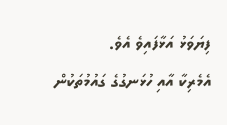ފިޔަވަޅު އަޅާފައިވެ އެވެ.
އެމެރިކާ އާއި ހުޅަނގުގެ ގައުމުތަކުން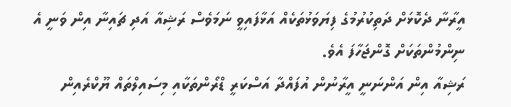އީރާނާ ދެކޮޅަށް ދަތިކުރުމުގެ ފިޔަވަޅުތަކެއް އަޅާފައިވީ ނަމަވެސް ރަޝިއާ އަދި ޗައިނާ އިން ވަނީ އެ ނިންމުންތަކަށް ގޮންޖަހާފަ އެވެ.
ރަޝިއާ އިން އަންނަނީ އީރާނުން އުފައްދާ އަސްކަރީ ޑްރޯންތަކާއި މިސައިލްތައް ޔޫކްރެއިން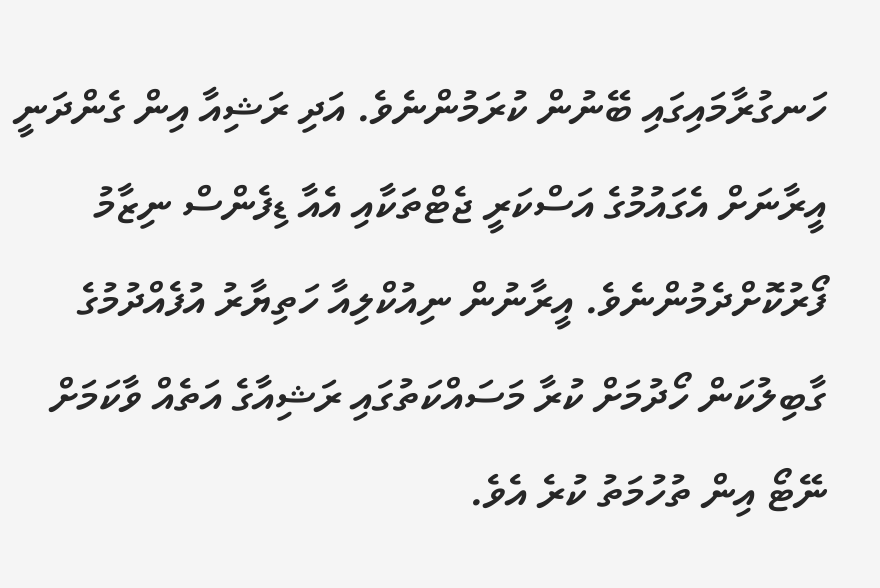ހަނގުރާމައިގައި ބޭނުން ކުރަމުންނެވެ. އަދި ރަޝިއާ އިން ގެންދަނީ އީރާނަށް އެގައުމުގެ އަސްކަރީ ޖެޓްތަކާއި އެއާ ޑިފެންސް ނިޒާމު ފޯރުކޮށްދެމުންނެވެ. އީރާނުން ނިއުކްލިއާ ހަތިޔާރު އުފެއްދުމުގެ ގާބިލުކަން ހޯދުމަށް ކުރާ މަސައްކަތުގައި ރަޝިއާގެ އަތެއް ވާކަމަށް ނޭޓޯ އިން ތުހުމަތު ކުރެ އެވެ.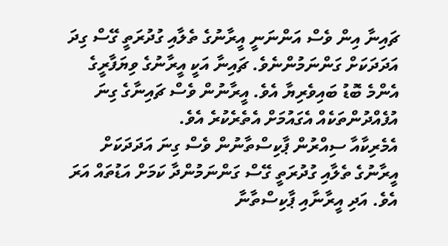ޗައިނާ އިން ވެސް އަންނަނީ އީރާނުގެ ތެލާއި ގުދުރަތީ ގޭސް ގިދަ އަދަދަކަށް ގަންނަމުންނެވެ. ޗައިނާ އަކީ އީރާނުގެ ވިޔަފާރީގެ އެންމެ ބޮޑު ބައިވެރިޔާ އެވެ. އީރާނުން ވެސް ޗައިނާގެ ގިނަ އުފެއްދުންތަކެއް އެގައުމަށް އެތެރެކުރެ އެވެ.
އެމެރިކާއާ ސިއްރުން ޕާކިސްތާނުން ވެސް ގިނަ އަދަދަކަށް އީރާނުގެ ތެލާއި ގުދުރަތީ ގޭސް ގަންނަމުންދާ ކަމަށް އަޑުތައް އަރަ އެވެ. އަދި އީރާނާއި ޕާކިސްތާނާ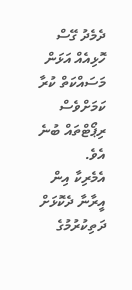ދެމެދު ގޭސް ހޮޅިއެއް އަޅަން މަސައްކަތް ކުރާ ކަމަށްވެސް ރިޕޯޓްތައް ބުނެ އެވެ.
އެމެރިކާ އިން އީރާނާ ދެކޮޅަށް ދަތިކުރުމުގެ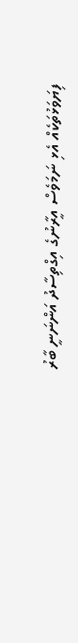ފިޔަވަޅުތަކެއް އެޅި ނަމަވެސް އީރާނުގެ އިގްތިސާދު އަންނަނީ ބާރު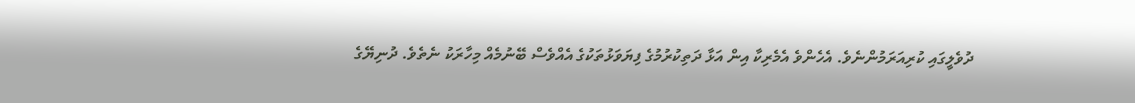ދުވެލީގައި ކުރިއަރަމުންނެވެ. އެހެންވެ އެމެރިކާ އިން އަޅާ ދަތިކުރުމުގެ ފިޔަވަޅުތަކުގެ އެއްވެސް ބޭނުމެއް މިހާރަކު ނެތެވެ. ދުނިޔޭގެ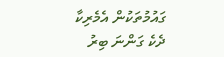ގައުމުތަކުން އެމެރިކާ ދެކެ ގަންނަ ބިރު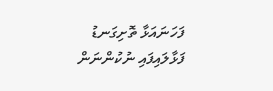ފަހަނައަޅާ ތޮށިގަނޑު ފަޅާލައިފައި ނުކުންނަން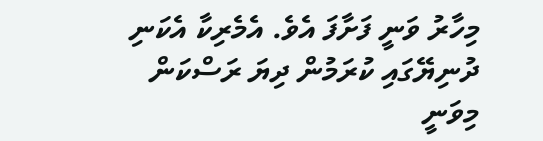މިހާރު ވަނީ ފަށާފަ އެވެ. އެމެރިކާ އެކަނި ދުނިޔޭގައި ކުރަމުން ދިޔަ ރަސްކަން މިވަނީ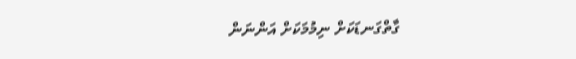ގާތްގަނޑަކަށް ނިމުމަކަށް އަންނަން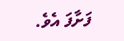ފަށާފަ އެވެ.